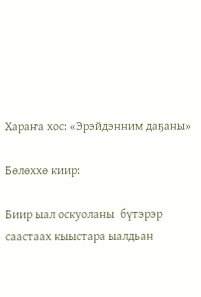Хараҥа хос: «Эрэйдэнним даҕаны»

Бөлөххө киир:

Биир ыал оскуоланы  бүтэрэр саастаах кыыстара ыалдьан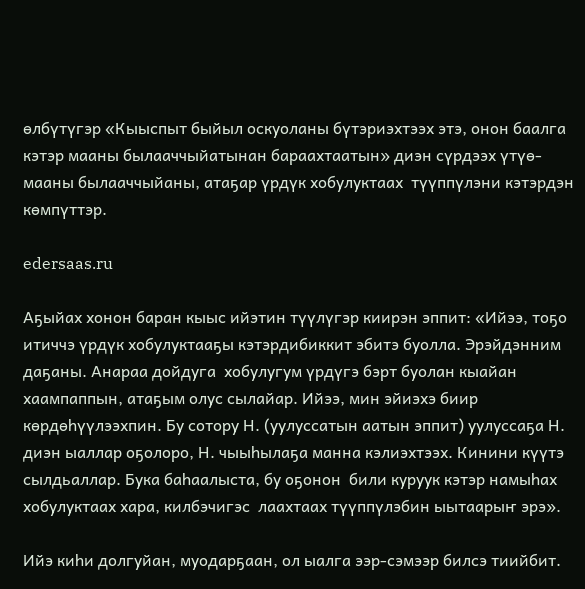өлбүтүгэр «Кыыспыт быйыл оскуоланы бүтэриэхтээх этэ, онон баалга кэтэр мааны былааччыйатынан бараахтаатын» диэн сүрдээх үтүө-мааны былааччыйаны, атаҕар үрдүк хобулуктаах  түүппүлэни кэтэрдэн көмпүттэр.

edersaas.ru

Аҕыйах хонон баран кыыс ийэтин түүлүгэр киирэн эппит: «Ийээ, тоҕо итиччэ үрдүк хобулуктааҕы кэтэрдибиккит эбитэ буолла. Эрэйдэнним даҕаны. Анараа дойдуга  хобулугум үрдүгэ бэрт буолан кыайан хаампаппын, атаҕым олус сылайар. Ийээ, мин эйиэхэ биир көрдөһүүлээхпин. Бу сотору Н. (уулуссатын аатын эппит) уулуссаҕа Н. диэн ыаллар оҕолоро, Н. чыыһылаҕа манна кэлиэхтээх. Кинини күүтэ сылдьаллар. Бука баһаалыста, бу оҕонон  били куруук кэтэр намыһах хобулуктаах хара, килбэчигэс  лаахтаах түүппүлэбин ыытаарыҥ эрэ».

Ийэ киһи долгуйан, муодарҕаан, ол ыалга ээр-сэмээр билсэ тиийбит.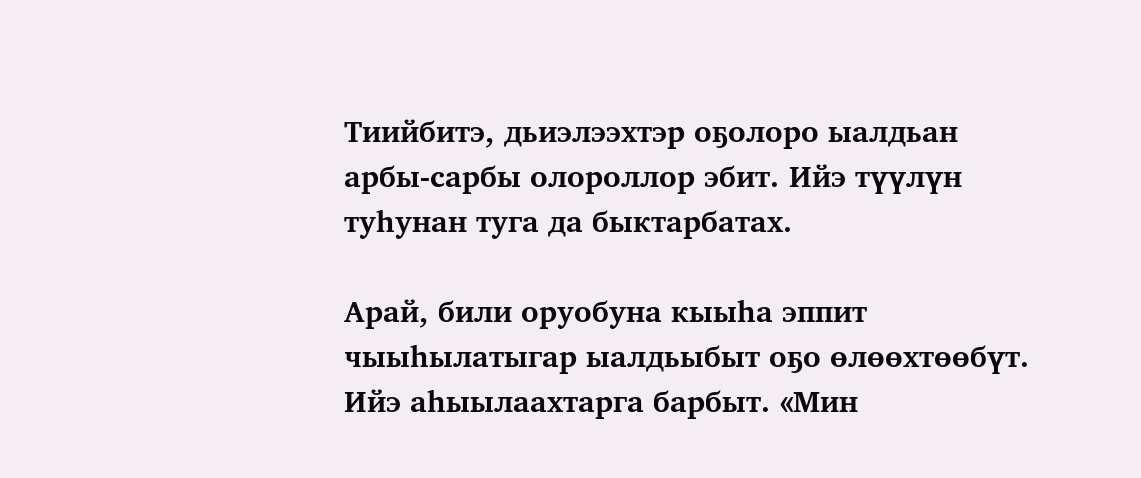Тиийбитэ, дьиэлээхтэр оҕолоро ыалдьан арбы-сарбы олороллор эбит. Ийэ түүлүн туһунан туга да быктарбатах.

Арай, били оруобуна кыыһа эппит чыыһылатыгар ыалдьыбыт оҕо өлөөхтөөбүт. Ийэ аһыылаахтарга барбыт. «Мин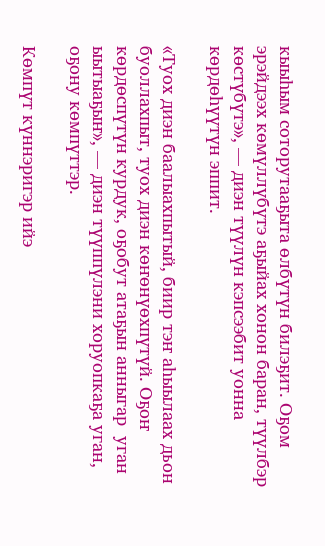кыыһым соторутааҕыта өлбүтүн билэҕит. Оҕом эрэйдээх көмүллүбүтэ аҕыйах хонон баран, түүлбэр көстүбүтэ», — диэн түүлүн кэпсээбит уонна көрдөһүүтүн эппит.

«Туох диэн баалыахпытый, биир тэҥ аһыылаах дьон буоллахпыт, туох диэн көҥөнүөхпүтүй. Оҕоҥ көрдөспүтүн курдук, оҕобут атаҕын анныгар  уган ыытыаҕыҥ», — диэн түүппүлэни хоруопкаҕа уган, оҕону көмпүттэр.

Көмпүт күннэригэр ийэ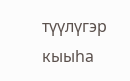түүлүгэр кыыһа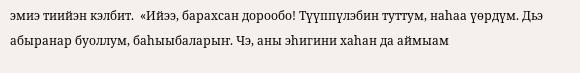эмиэ тиийэн кэлбит.  «Ийээ, барахсан дорообо! Түүппүлэбин туттум, наһаа үөрдүм. Дьэ абыранар буоллум, баһыыбаларыҥ. Чэ, аны эһигини хаһан да аймыам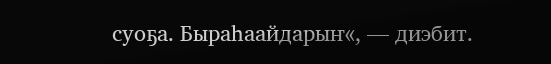суоҕа. Быраһаайдарыҥ«, — диэбит.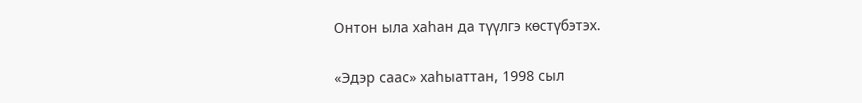Онтон ыла хаһан да түүлгэ көстүбэтэх.

«Эдэр саас» хаһыаттан, 1998 сыл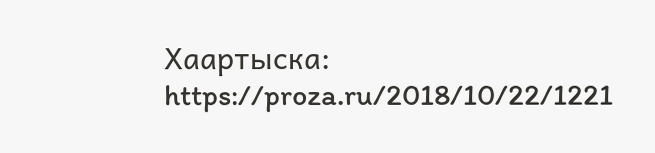Хаартыска: https://proza.ru/2018/10/22/1221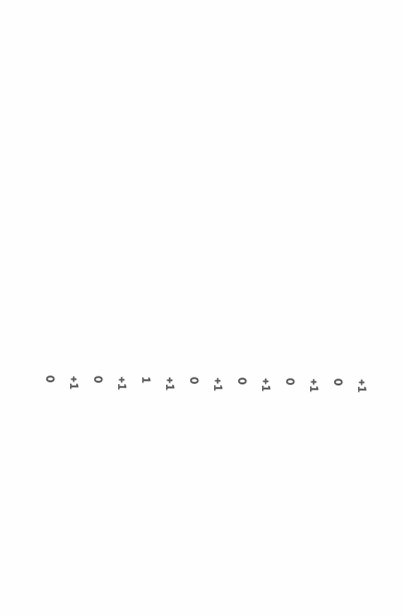+1
0
+1
0
+1
0
+1
0
+1
1
+1
0
+1
0